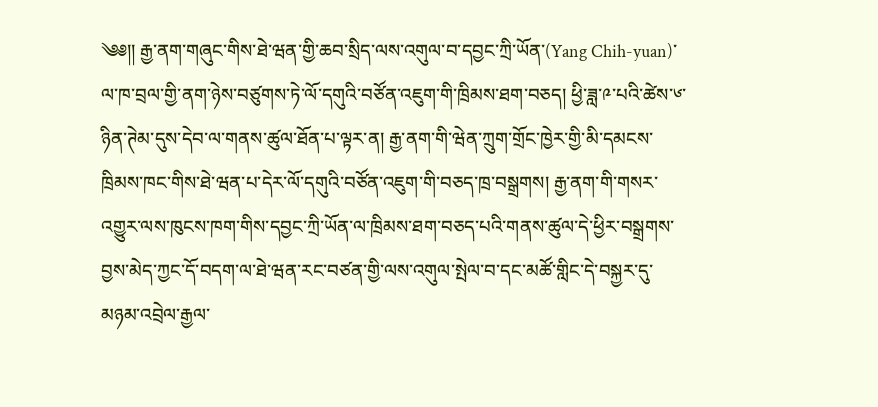༄༅།། རྒྱ་ནག་གཞུང་གིས་ཐེ་ཝན་གྱི་ཆབ་སྲིད་ལས་འགུལ་བ་དབྱང་ཀྲི་ཡོན་(Yang Chih-yuan)་ལ་ཁ་བྲལ་གྱི་ནག་ཉེས་བཙུགས་ཏེ་ལོ་དགུའི་བཙོན་འཇུག་གི་ཁྲིམས་ཐག་བཅད། ཕྱི་ཟླ་༩་པའི་ཚེས་༦་ཉིན་ཊེམ་དུས་དེབ་ལ་གནས་ཚུལ་ཐོན་པ་ལྟར་ན། རྒྱ་ནག་གི་ཝེན་ཀྲུག་གྲོང་ཁྱེར་གྱི་མི་དམངས་ཁྲིམས་ཁང་གིས་ཐེ་ཝན་པ་དེར་ལོ་དགུའི་བཙོན་འཇུག་གི་བཅད་ཁྲ་བསྒྲགས། རྒྱ་ནག་གི་གསར་འགྱུར་ལས་ཁུངས་ཁག་གིས་དབྱང་ཀྲི་ཡོན་ལ་ཁྲིམས་ཐག་བཅད་པའི་གནས་ཚུལ་དེ་ཕྱིར་བསྒྲགས་བྱས་མེད་ཀྱང་དོ་བདག་ལ་ཐེ་ཝན་རང་བཙན་གྱི་ལས་འགུལ་སྤེལ་བ་དང་མཚོ་གླིང་དེ་བསྐྱར་དུ་མཉམ་འབྲེལ་རྒྱལ་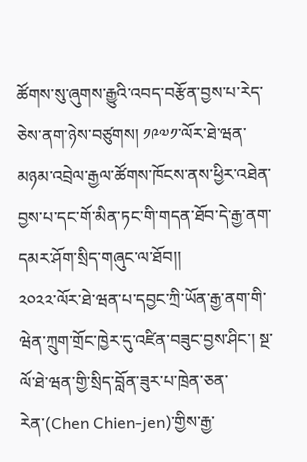ཚོགས་སུ་ཞུགས་རྒྱུའི་འབད་བརྩོན་བྱས་པ་རེད་ཅེས་ནག་ཉེས་བཙུགས། ༡༩༧༡་ལོར་ཐེ་ཝན་མཉམ་འབྲེལ་རྒྱལ་ཚོགས་ཁོངས་ནས་ཕྱིར་འཐེན་བྱས་པ་དང་གོ་མིན་ཏང་གི་གདན་ཐོབ་དེ་རྒྱ་ནག་དམར་ཤོག་སྲིད་གཞུང་ལ་ཐོབ།།
༢༠༢༢་ལོར་ཐེ་ཝན་པ་དབྱང་ཀྲི་ཡོན་རྒྱ་ནག་གི་ཝེན་ཀྲུག་གྲོང་ཁྱེར་དུ་འཛིན་བཟུང་བྱས་ཤིང་། སྔ་ལོ་ཐེ་ཝན་གྱི་སྲིད་བློན་ཟུར་པ་ཁྲེན་ཅན་རེན་(Chen Chien-jen)་གྱིས་རྒྱ་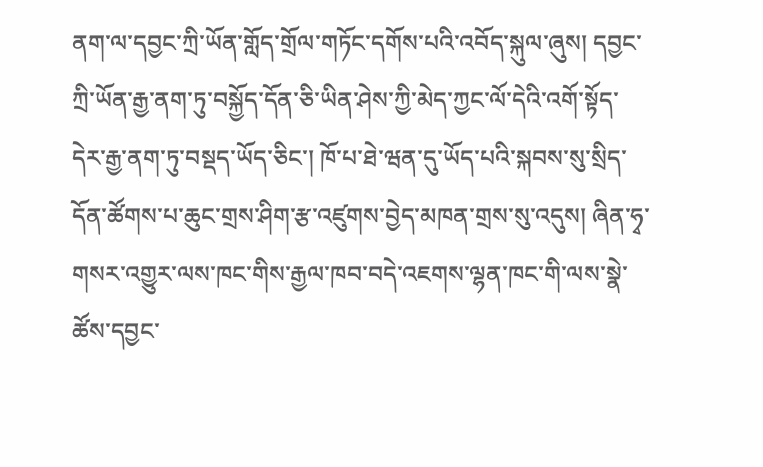ནག་ལ་དབྱང་ཀྲི་ཡོན་གློད་གྲོལ་གཏོང་དགོས་པའི་འབོད་སྐུལ་ཞུས། དབྱང་ཀྲི་ཡོན་རྒྱ་ནག་ཏུ་བསྐྱོད་དོན་ཅི་ཡིན་ཤེས་ཀྱི་མེད་ཀྱང་ལོ་དེའི་འགོ་སྟོད་དེར་རྒྱ་ནག་ཏུ་བསྡད་ཡོད་ཅིང་། ཁོ་པ་ཐེ་ཝན་དུ་ཡོད་པའི་སྐབས་སུ་སྲིད་དོན་ཚོགས་པ་ཆུང་གྲས་ཤིག་རྩ་འཛུགས་བྱེད་མཁན་གྲས་སུ་འདུས། ཞིན་ཧྭ་གསར་འགྱུར་ལས་ཁང་གིས་རྒྱལ་ཁབ་བདེ་འཇགས་ལྷན་ཁང་གི་ལས་སྣེ་ཚོས་དབྱང་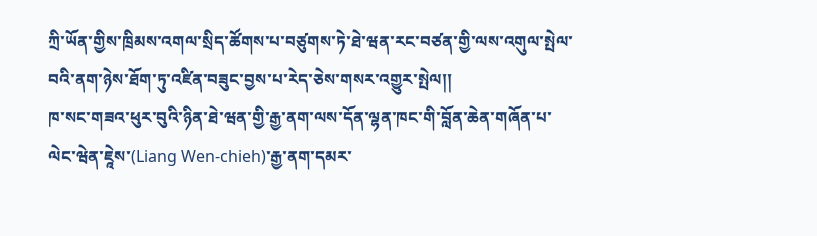ཀྲི་ཡོན་གྱིས་ཁྲིམས་འགལ་སྲིད་ཚོགས་པ་བཙུགས་ཏེ་ཐེ་ཝན་རང་བཙན་གྱི་ལས་འགུལ་སྤེལ་བའི་ནག་ཉེས་ཐོག་ཏུ་འཛིན་བཟུང་བྱས་པ་རེད་ཅེས་གསར་འགྱུར་སྤེལ།།
ཁ་སང་གཟའ་ཕུར་བུའི་ཉིན་ཐེ་ཝན་གྱི་རྒྱ་ནག་ལས་དོན་ལྷན་ཁང་གི་བློན་ཆེན་གཞོན་པ་ལེང་ཝེན་ཇཱེས་(Liang Wen-chieh)་རྒྱ་ནག་དམར་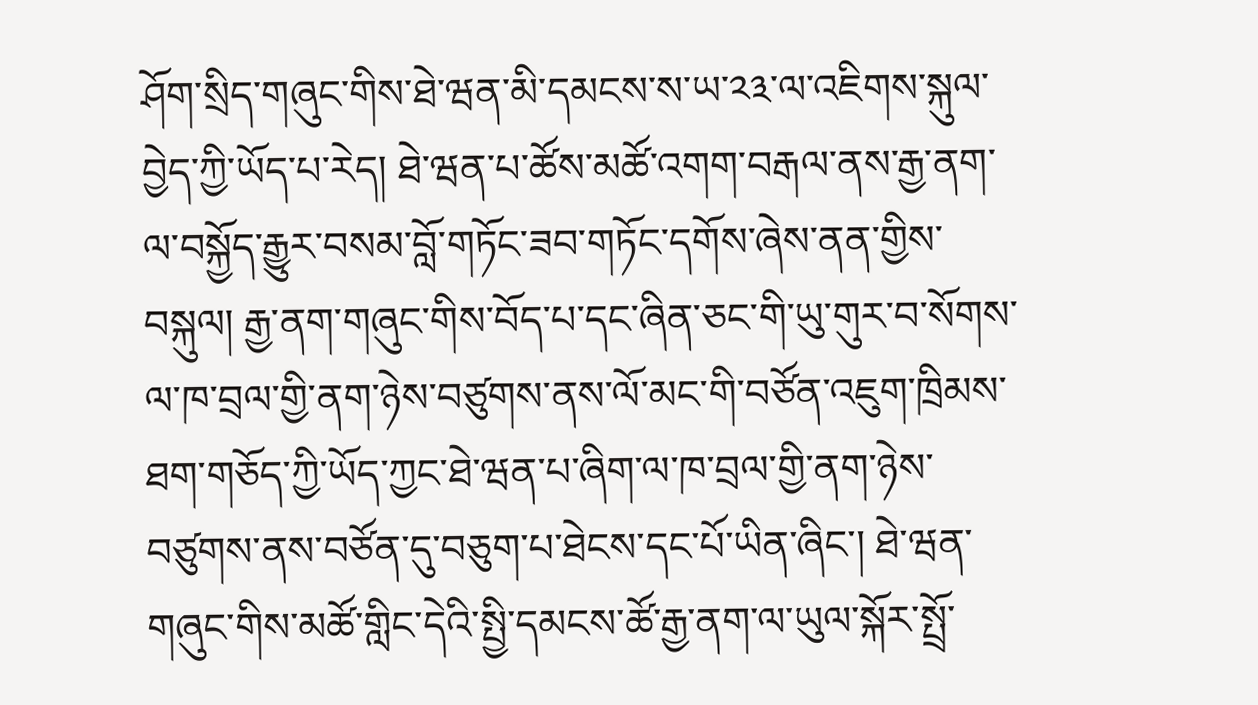ཤོག་སྲིད་གཞུང་གིས་ཐེ་ཝན་མི་དམངས་ས་ཡ་༢༣་ལ་འཇིགས་སྐུལ་བྱེད་ཀྱི་ཡོད་པ་རེད། ཐེ་ཝན་པ་ཚོས་མཚོ་འགག་བརྒལ་ནས་རྒྱ་ནག་ལ་བསྐྱོད་རྒྱུར་བསམ་བློ་གཏོང་ཟབ་གཏོང་དགོས་ཞེས་ནན་གྱིས་བསྐུལ། རྒྱ་ནག་གཞུང་གིས་བོད་པ་དང་ཞིན་ཅང་གི་ཡུ་གུར་བ་སོགས་ལ་ཁ་བྲལ་གྱི་ནག་ཉེས་བཙུགས་ནས་ལོ་མང་གི་བཙོན་འཇུག་ཁྲིམས་ཐག་གཅོད་ཀྱི་ཡོད་ཀྱང་ཐེ་ཝན་པ་ཞིག་ལ་ཁ་བྲལ་གྱི་ནག་ཉེས་བཙུགས་ནས་བཙོན་དུ་བཅུག་པ་ཐེངས་དང་པོ་ཡིན་ཞིང་། ཐེ་ཝན་གཞུང་གིས་མཚོ་གླིང་དེའི་སྤྱི་དམངས་ཚོ་རྒྱ་ནག་ལ་ཡུལ་སྐོར་སྤྲོ་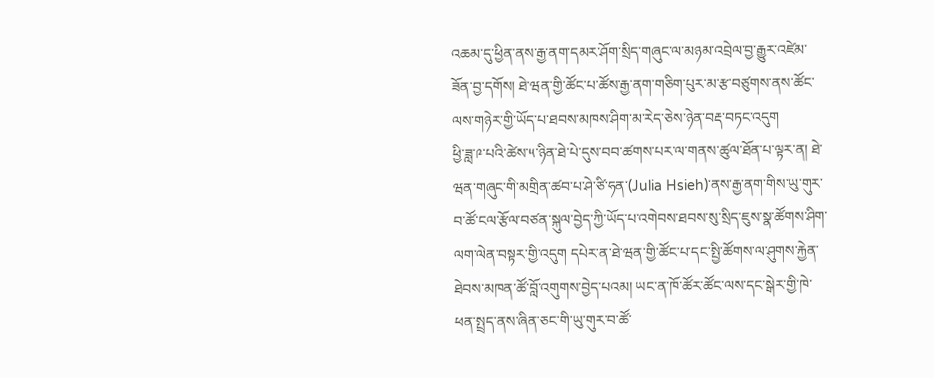འཆམ་དུ་ཕྱིན་ནས་རྒྱ་ནག་དམར་ཤོག་སྲིད་གཞུང་ལ་མཉམ་འབྲེལ་བྱ་རྒྱུར་འཛེམ་ཟོན་བྱ་དགོས། ཐེ་ཝན་གྱི་ཚོང་པ་ཚོས་རྒྱ་ནག་གཅིག་པུར་མ་རྩ་བཙུགས་ནས་ཚོང་ལས་གཉེར་གྱི་ཡོད་པ་ཐབས་མཁས་ཤིག་མ་རེད་ཅེས་ཉེན་བརྡ་བཏང་འདུག
ཕྱི་ཟླ་༩་པའི་ཚེས་༥་ཉིན་ཐེ་པེ་དུས་བབ་ཚགས་པར་ལ་གནས་ཚུལ་ཐོན་པ་ལྟར་ན། ཐེ་ཝན་གཞུང་གི་མགྲིན་ཚབ་པ་ཤེ་ཙི་ཧན་(Julia Hsieh)་ནས་རྒྱ་ནག་གིས་ཡུ་གུར་བ་ཚོ་ངལ་རྩོལ་བཙན་སྐུལ་བྱེད་ཀྱི་ཡོད་པ་འགེབས་ཐབས་སུ་སྲིད་ཇུས་སྣ་ཚོགས་ཤིག་ལག་ལེན་བསྟར་གྱི་འདུག དཔེར་ན་ཐེ་ཝན་གྱི་ཚོང་པ་དང་སྤྱི་ཚོགས་ལ་ཤུགས་རྐྱེན་ཐེབས་མཁན་ཚོ་བློ་འགུགས་བྱེད་པའམ། ཡང་ན་ཁོ་ཚོར་ཚོང་ལས་དང་སྒེར་གྱི་ཁེ་ཕན་སྤྲད་ནས་ཞིན་ཅང་གི་ཡུ་གུར་བ་ཚོ་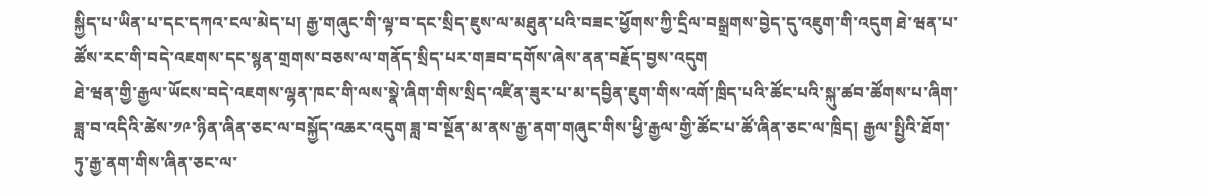སྐྱིད་པ་ཡིན་པ་དང་དཀའ་ངལ་མེད་པ། རྒྱ་གཞུང་གི་ལྟ་བ་དང་སྲིད་ཇུས་ལ་མཐུན་པའི་བཟང་ཕྱོགས་ཀྱི་དྲིལ་བསྒྲགས་བྱེད་དུ་འཇུག་གི་འདུག ཐེ་ཝན་པ་ཚོས་རང་གི་བདེ་འཇགས་དང་སྙན་གྲགས་བཅས་ལ་གནོད་སྲིད་པར་གཟབ་དགོས་ཞེས་ནན་བརྗོད་བྱས་འདུག
ཐེ་ཝན་གྱི་རྒྱལ་ཡོངས་བདེ་འཇགས་ལྷན་ཁང་གི་ལས་སྣེ་ཞིག་གིས་སྲིད་འཛིན་ཟུར་པ་མ་དབྱིན་ཇུག་གིས་འགོ་ཁྲིད་པའི་ཚོང་པའི་སྐུ་ཚབ་ཚོགས་པ་ཞིག་ཟླ་བ་འདིའི་ཚེས་༡༩་ཉིན་ཞིན་ཅང་ལ་བསྐྱོད་འཆར་འདུག ཟླ་བ་སྔོན་མ་ནས་རྒྱ་ནག་གཞུང་གིས་ཕྱི་རྒྱལ་གྱི་ཚོང་པ་ཚོ་ཞིན་ཅང་ལ་ཁྲིད། རྒྱལ་སྤྱིའི་ཐོག་ཏུ་རྒྱ་ནག་གིས་ཞིན་ཅང་ལ་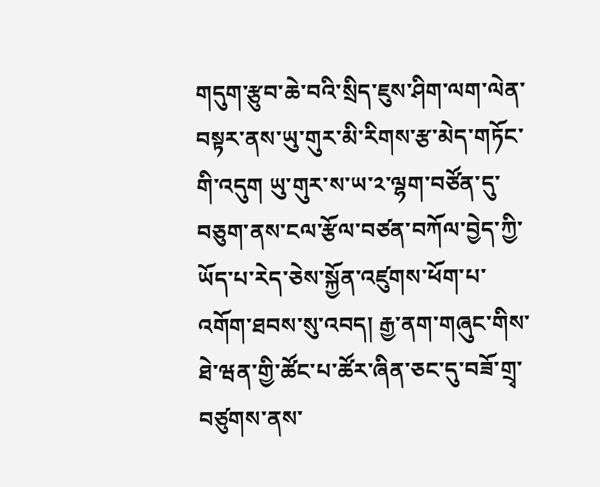གདུག་རྩུབ་ཆེ་བའི་སྲིད་ཇུས་ཤིག་ལག་ལེན་བསྟར་ནས་ཡུ་གུར་མི་རིགས་རྩ་མེད་གཏོང་གི་འདུག ཡུ་གུར་ས་ཡ་༢་ལྷག་བཙོན་དུ་བཅུག་ནས་ངལ་རྩོལ་བཙན་བཀོལ་བྱེད་ཀྱི་ཡོད་པ་རེད་ཅེས་སྐྱོན་འཛུགས་ཕོག་པ་འགོག་ཐབས་སུ་འབད། རྒྱ་ནག་གཞུང་གིས་ཐེ་ཝན་གྱི་ཚོང་པ་ཚོར་ཞིན་ཅང་དུ་བཟོ་གྲྭ་བཙུགས་ནས་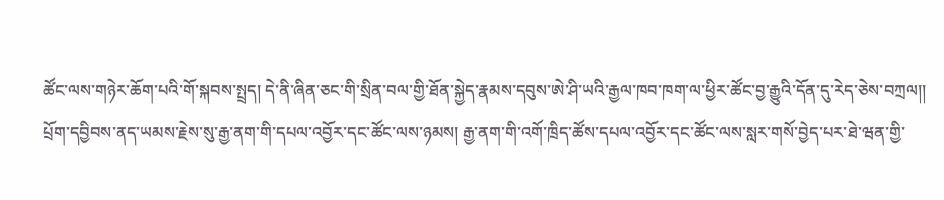ཚོང་ལས་གཉེར་ཆོག་པའི་གོ་སྐབས་སྤྲད། དེ་ནི་ཞིན་ཅང་གི་སྲིན་བལ་གྱི་ཐོན་སྐྱེད་རྣམས་དབུས་ཨེ་ཤི་ཡའི་རྒྱལ་ཁབ་ཁག་ལ་ཕྱིར་ཚོང་བྱ་རྒྱུའི་དོན་དུ་རེད་ཅེས་བཀྲལ།།
པྲོག་དབྱིབས་ནད་ཡམས་རྗེས་སུ་རྒྱ་ནག་གི་དཔལ་འབྱོར་དང་ཚོང་ལས་ཉམས། རྒྱ་ནག་གི་འགོ་ཁྲིད་ཚོས་དཔལ་འབྱོར་དང་ཚོང་ལས་སླར་གསོ་བྱེད་པར་ཐེ་ཝན་གྱི་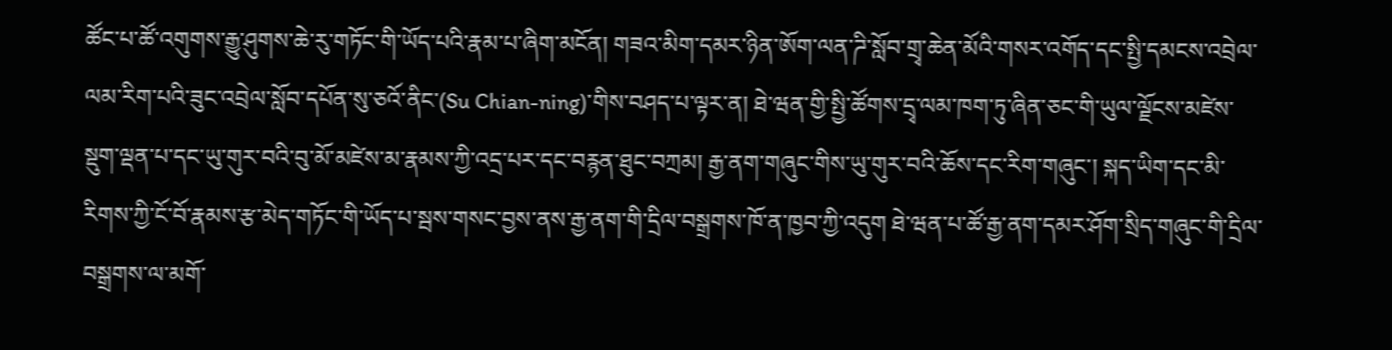ཚོང་པ་ཚོ་འགུགས་རྒྱུ་ཤུགས་ཆེ་རུ་གཏོང་གི་ཡོད་པའི་རྣམ་པ་ཞིག་མངོན། གཟའ་མིག་དམར་ཉིན་ཨོག་ལན་ཌི་སློབ་གྲྭ་ཆེན་མོའི་གསར་འགོད་དང་སྤྱི་དམངས་འབྲེལ་ལམ་རིག་པའི་ཟུང་འབྲེལ་སློབ་དཔོན་སུ་ཅའོ་ནིང་(Su Chian-ning)་གིས་བཤད་པ་ལྟར་ན། ཐེ་ཝན་གྱི་སྤྱི་ཚོགས་དྲྭ་ལམ་ཁག་ཏུ་ཞིན་ཅང་གི་ཡུལ་ལྗོངས་མཛེས་སྡུག་ལྡན་པ་དང་ཡུ་གུར་བའི་བུ་མོ་མཛེས་མ་རྣམས་ཀྱི་འདྲ་པར་དང་བརྙན་ཐུང་བཀྲམ། རྒྱ་ནག་གཞུང་གིས་ཡུ་གུར་བའི་ཆོས་དང་རིག་གཞུང་། སྐད་ཡིག་དང་མི་རིགས་ཀྱི་ངོ་བོ་རྣམས་རྩ་མེད་གཏོང་གི་ཡོད་པ་སྦས་གསང་བྱས་ནས་རྒྱ་ནག་གི་དྲིལ་བསྒྲགས་ཁོ་ན་ཁྱབ་ཀྱི་འདུག ཐེ་ཝན་པ་ཚོ་རྒྱ་ནག་དམར་ཤོག་སྲིད་གཞུང་གི་དྲིལ་བསྒྲགས་ལ་མགོ་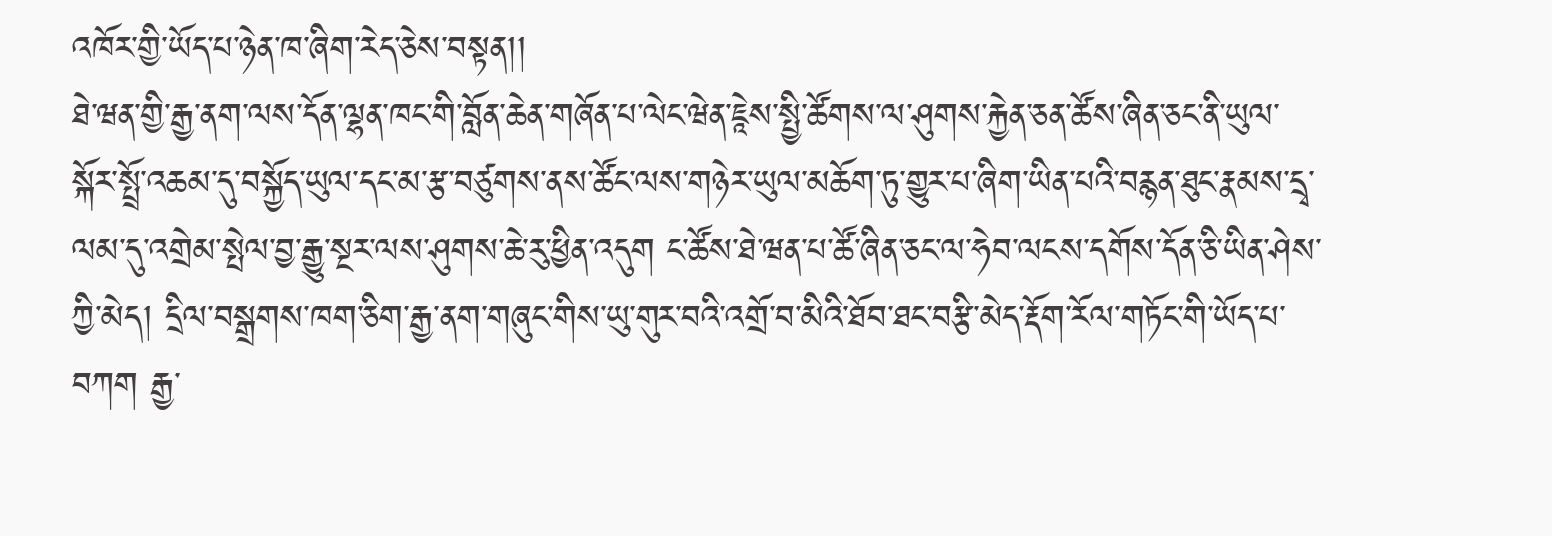འཁོར་གྱི་ཡོད་པ་ཉེན་ཁ་ཞིག་རེད་ཅེས་བསྟན།།
ཐེ་ཝན་གྱི་རྒྱ་ནག་ལས་དོན་ལྷན་ཁང་གི་བློན་ཆེན་གཞོན་པ་ལེང་ཝེན་ཇཱེས་སྤྱི་ཚོགས་ལ་ཤུགས་རྐྱེན་ཅན་ཚོས་ཞིན་ཅང་ནི་ཡུལ་སྐོར་སྤྲོ་འཆམ་དུ་བསྐྱོད་ཡུལ་དང་མ་རྩ་བཙུགས་ནས་ཚོང་ལས་གཉེར་ཡུལ་མཆོག་ཏུ་གྱུར་པ་ཞིག་ཡིན་པའི་བརྙན་ཐུང་རྣམས་དྲྭ་ལམ་དུ་འགྲེམ་སྤེལ་བྱ་རྒྱུ་སྔར་ལས་ཤུགས་ཆེ་རུ་ཕྱིན་འདུག ང་ཚོས་ཐེ་ཝན་པ་ཚོ་ཞིན་ཅང་ལ་ཧེབ་ལངས་དགོས་དོན་ཅི་ཡིན་ཤེས་ཀྱི་མེད། དྲིལ་བསྒྲགས་ཁག་ཅིག་རྒྱ་ནག་གཞུང་གིས་ཡུ་གུར་བའི་འགྲོ་བ་མིའི་ཐོབ་ཐང་བརྩི་མེད་རྡོག་རོལ་གཏོང་གི་ཡོད་པ་བཀག རྒྱ་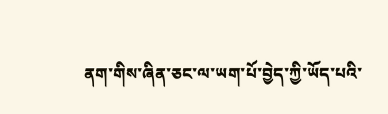ནག་གིས་ཞིན་ཅང་ལ་ཡག་པོ་བྱེད་ཀྱི་ཡོད་པའི་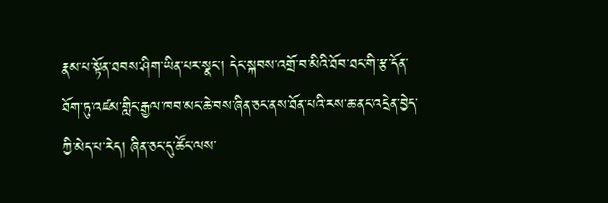རྣམ་པ་སྟོན་ཐབས་ཤིག་ཡིན་པར་སྣང་། དེང་སྐབས་འགྲོ་བ་མིའི་ཐོབ་ཐང་གི་རྩ་དོན་ཐོག་ཏུ་འཛམ་གླིང་རྒྱལ་ཁབ་མང་ཆེ་བས་ཞིན་ཅང་ནས་ཐོན་པའི་རས་ཆ་ནང་འདྲེན་བྱེད་ཀྱི་མེད་པ་རེད། ཞིན་ཅང་དུ་ཚོང་ལས་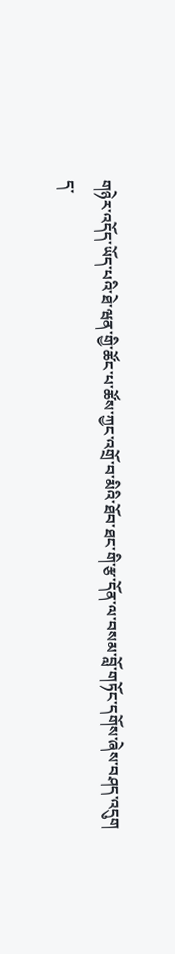གཉེར་འདོད་ཡོད་པའི་ཐེ་ཝན་གྱི་ཚོང་པ་ཚོས་ཀྱང་འགྲོ་བ་མིའི་ཐོབ་ཐང་གི་རྩ་དོན་ལ་བསམ་བློ་གཏོང་དགོས་ཞེས་བཤད་འདུག
ད་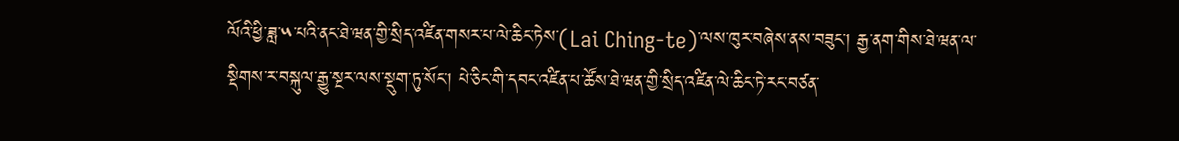ལོའི་ཕྱི་ཟླ་༥་པའི་ནང་ཐེ་ཝན་གྱི་སྲིད་འཛིན་གསར་པ་ལེ་ཆིང་ཏེས་(Lai Ching-te)་ལས་ཁུར་བཞེས་ནས་བཟུང་། རྒྱ་ནག་གིས་ཐེ་ཝན་ལ་སྡིགས་ར་བསྐུལ་རྒྱུ་སྔར་ལས་སྡུག་ཏུ་སོང་། པེ་ཅིང་གི་དབང་འཛིན་པ་ཚོས་ཐེ་ཝན་གྱི་སྲིད་འཛིན་ལེ་ཆིང་ཏེ་རང་བཙན་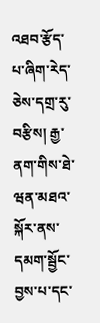འཐབ་རྩོད་པ་ཞིག་རེད་ཅེས་དགྲ་རུ་བརྩིས། རྒྱ་ནག་གིས་ཐེ་ཝན་མཐའ་སྐོར་ནས་དམག་སྦྱོང་བྱས་པ་དང་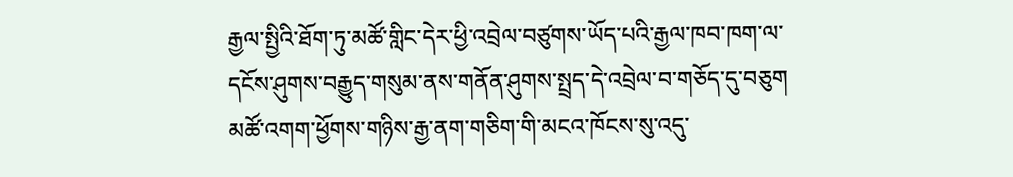རྒྱལ་སྤྱིའི་ཐོག་ཏུ་མཚོ་གླིང་དེར་ཕྱི་འབྲེལ་བཙུགས་ཡོད་པའི་རྒྱལ་ཁབ་ཁག་ལ་དངོས་ཤུགས་བརྒྱུད་གསུམ་ནས་གནོན་ཤུགས་སྤྲད་དེ་འབྲེལ་བ་གཅོད་དུ་བཅུག མཚོ་འགག་ཕྱོགས་གཉིས་རྒྱ་ནག་གཅིག་གི་མངའ་ཁོངས་སུ་འདུ་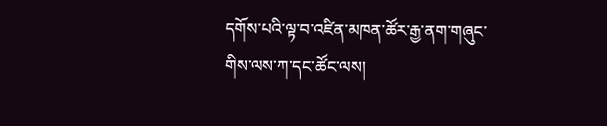དགོས་པའི་ལྟ་བ་འཛིན་མཁན་ཚོར་རྒྱ་ནག་གཞུང་གིས་ལས་ཀ་དང་ཚོང་ལས།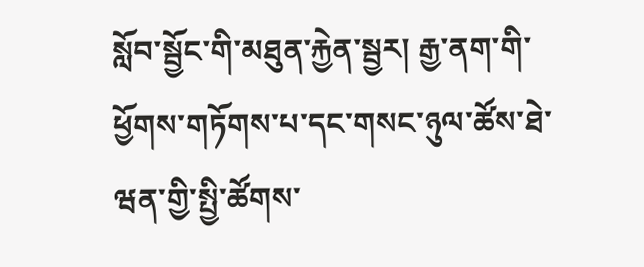སློབ་སྦྱོང་གི་མཐུན་རྐྱེན་སྦྱར། རྒྱ་ནག་གི་ཕྱོགས་གཏོགས་པ་དང་གསང་ཉུལ་ཚོས་ཐེ་ཝན་གྱི་སྤྱི་ཚོགས་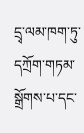དྲྭ་ལམ་ཁག་ཏུ་དཀྲོག་གཏམ་སྒྲོགས་པ་དང་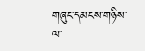གཞུང་དམངས་གཉིས་ལ་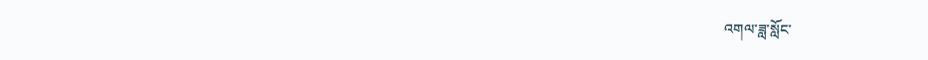འགལ་ཟླ་སློང་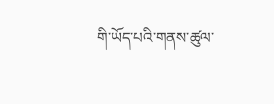གི་ཡོད་པའི་གནས་ཚུལ་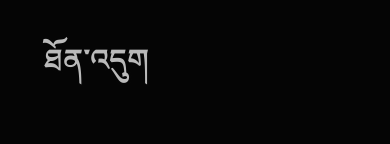ཐོན་འདུག